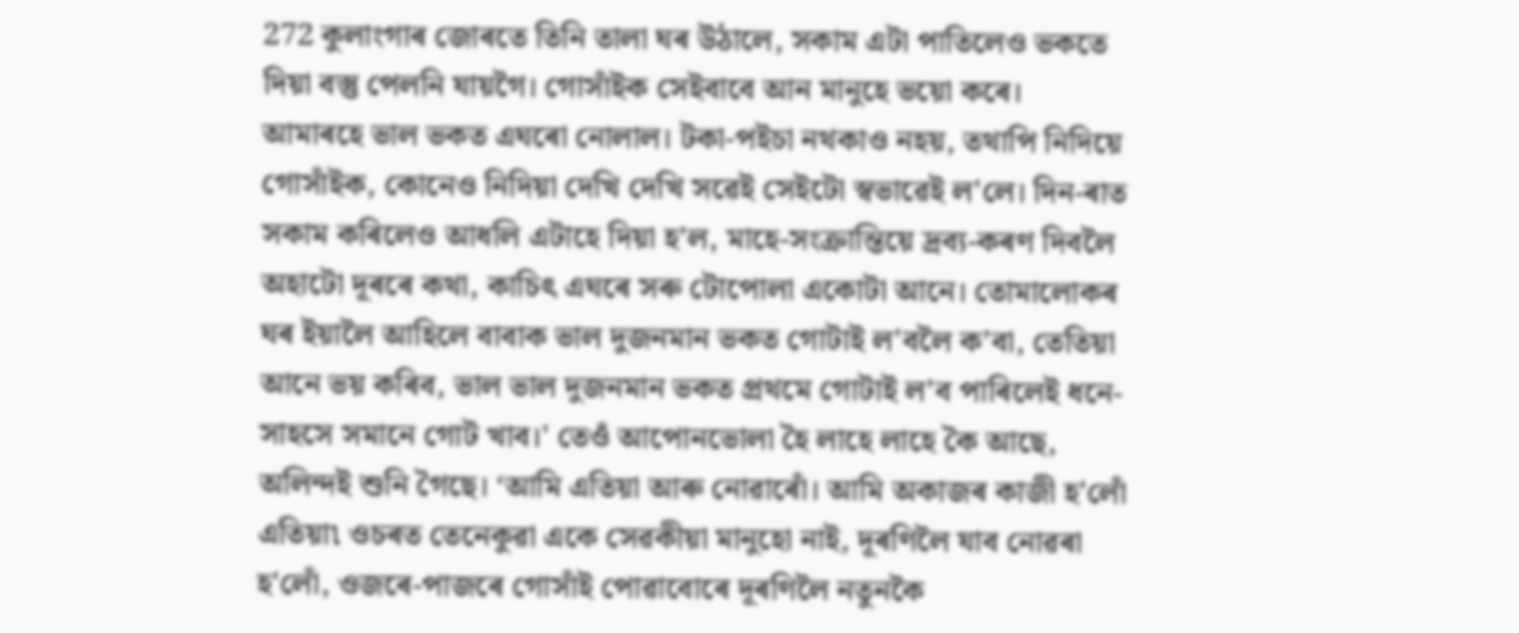272 কুলাংগাৰ জোৰতে তিনি তালা ঘৰ উঠালে, সকাম এটা পাতিলেও ভকতে দিয়া বস্তু পেলনি যায়গৈ। গোসাঁইক সেইবাবে আন মানুহে ভয়ো কৰে। আমাৰহে ভাল ভকত এঘৰো নোলাল। টকা-পইচা নথকাও নহয়, তথাপি নিদিয়ে গোসাঁইক, কোনেও নিদিয়া দেখি দেখি সৱেই সেইটো স্বভাৱেই ল'লে। দিন-ৰাত সকাম কৰিলেও আধলি এটাহে দিয়া হ’ল, মাহে-সংক্ৰান্তিয়ে দ্ৰব্য-কৰণ দিবলৈ অহাটো দূৰৰে কথা, কাচিৎ এঘৰে সৰু টোপোলা একোটা আনে। তোমালোকৰ ঘৰ ইয়ালৈ আহিলে বাবাক ভাল দুজনমান ভকত গোটাই ল'বলৈ ক’বা, তেতিয়া আনে ভয় কৰিব, ভাল ভাল দুজনমান ভকত প্ৰথমে গোটাই ল’ব পাৰিলেই ধনে-সাহসে সমানে গোট খাব।' তেওঁ আপোনভোলা হৈ লাহে লাহে কৈ আছে, অলিন্দই শুনি গৈছে। ‘আমি এতিয়া আৰু নোৱাৰোঁ। আমি অকাজৰ কাজী হ'লোঁ এতিয়া৷ ওচৰত তেনেকুৱা একে সেৱকীয়া মানুহো নাই, দূৰণিলৈ যাব নোৱৰা হ'লোঁ, ওজৰে-পাজৰে গোসাঁই পোৱাবোৰে দূৰণিলৈ নতুনকৈ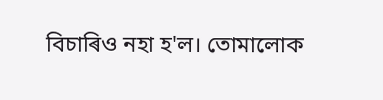বিচাৰিও নহা হ'ল। তোমালোক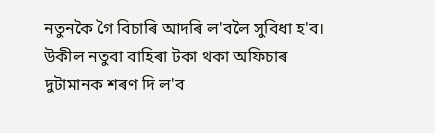নতুনকৈ গৈ বিচাৰি আদৰি ল'বলৈ সুবিধা হ'ব। উকীল নতুবা বাহিৰা টকা থকা অফিচাৰ দুটামানক শৰণ দি ল'ব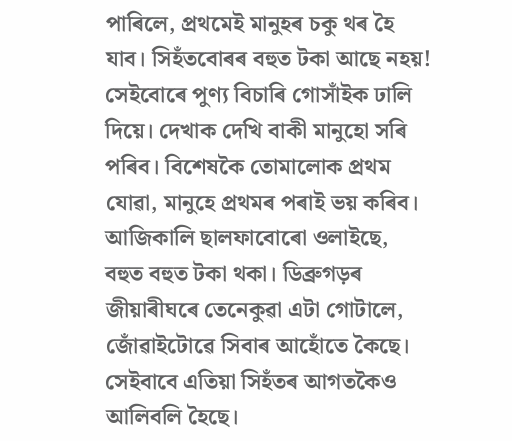পাৰিলে, প্ৰথমেই মানুহৰ চকু থৰ হৈ যাব। সিহঁতবোৰৰ বহুত টকা আছে নহয়! সেইবোৰে পুণ্য বিচাৰি গোসাঁইক ঢালি দিয়ে। দেখাক দেখি বাকী মানুহো সৰি পৰিব। বিশেষকৈ তোমালোক প্ৰথম যোৱা, মানুহে প্ৰথমৰ পৰাই ভয় কৰিব। আজিকালি ছালফাবোৰো ওলাইছে, বহুত বহুত টকা থকা। ডিব্ৰুগড়ৰ জীয়াৰীঘৰে তেনেকুৱা এটা গোটালে, জোঁৱাইটোৱে সিবাৰ আহোঁতে কৈছে। সেইবাবে এতিয়া সিহঁতৰ আগতকৈও আলিবলি হৈছে।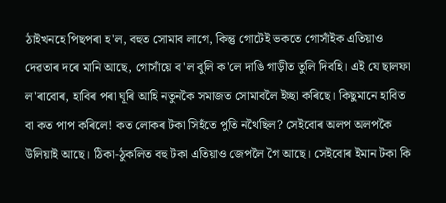ঠাইখনহে পিছপৰা হ'ল, বহুত সোমাব লাগে, কিন্তু গোটেই ভকতে গোসাঁইক এতিয়াও দেৱতাৰ দৰে মানি আছে, গোসাঁয়ে ব'ল বুলি ক'লে দাঙি গাড়ীত তুলি দিবহি। এই যে ছালফা ল'ৰাবোৰ, হাবিৰ পৰা ঘূৰি আহি নতুনকৈ সমাজত সোমাবলৈ ইচ্ছা কৰিছে। কিছুমানে হাবিত বা কত পাপ কৰিলে! কত লোকৰ টকা সিহঁতে পুতি নথৈছিল? সেইবোৰ অলপ অলপকৈ উলিয়াই আছে। ঠিকা-ঠুকলিত বহু টকা এতিয়াও জেপলৈ গৈ আছে। সেইবোৰ ইমান টকা কি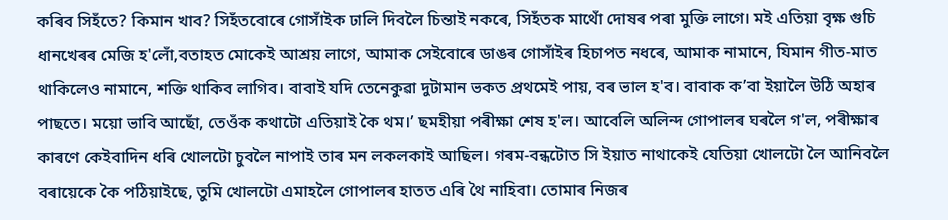কৰিব সিহঁতে? কিমান খাব? সিহঁতবোৰে গোসাঁইক ঢালি দিবলৈ চিন্তাই নকৰে, সিহঁতক মাথোঁ দোষৰ পৰা মুক্তি লাগে। মই এতিয়া বৃক্ষ গুচি ধানখেৰৰ মেজি হ'লোঁ,বতাহত মোকেই আশ্ৰয় লাগে, আমাক সেইবোৰে ডাঙৰ গোসাঁইৰ হিচাপত নধৰে, আমাক নামানে, যিমান গীত-মাত থাকিলেও নামানে, শক্তি থাকিব লাগিব। বাবাই যদি তেনেকুৱা দুটামান ভকত প্ৰথমেই পায়, বৰ ভাল হ'ব। বাবাক ক’বা ইয়ালৈ উঠি অহাৰ পাছতে। ময়ো ভাবি আছোঁ, তেওঁক কথাটো এতিয়াই কৈ থম।’ ছমহীয়া পৰীক্ষা শেষ হ'ল। আবেলি অলিন্দ গোপালৰ ঘৰলৈ গ'ল, পৰীক্ষাৰ কাৰণে কেইবাদিন ধৰি খোলটো চুবলৈ নাপাই তাৰ মন লকলকাই আছিল। গৰম-বন্ধটোত সি ইয়াত নাথাকেই যেতিয়া খোলটো লৈ আনিবলৈ বৰায়েকে কৈ পঠিয়াইছে, তুমি খোলটো এমাহলৈ গোপালৰ হাতত এৰি থৈ নাহিবা। তোমাৰ নিজৰ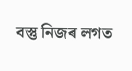বস্তু নিজৰ লগত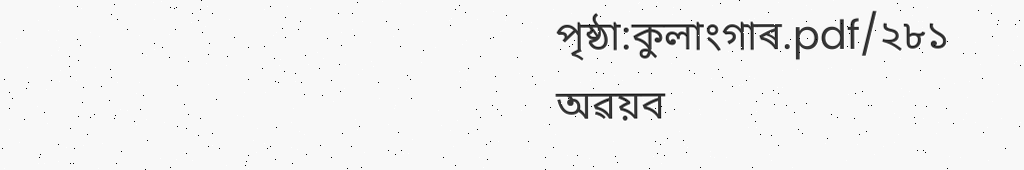পৃষ্ঠা:কুলাংগাৰ.pdf/২৮১
অৱয়ব